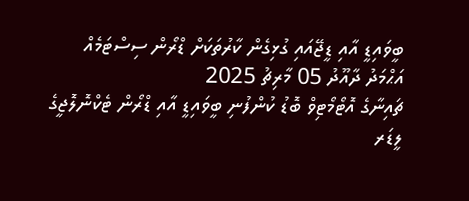ބީވައިޑީ އާއި ޑީޖޭއައި ގުޅިގެން ކާރުތަކަށް ޑްރޯން ސިސްޓަމެއް
އަޙްމަދު ދާއޫދު 05 މާރިޗު 2025
ޗައިނާގެ އޮޓޯމޯޓިވް ބޮޑު ކުންފުނި ބީވައިޑީ އާއި ޑްރޯން ޓެކްނޮލޮޖީގެ ލީޑަރ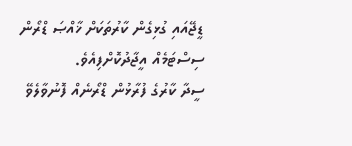ޑީޖޭއައި ގުޅިގެން ކާރުތަކަށް ޚާއްޞަ ޑްރޯން ސިސްޓަމެއް އީޖާދުކޮށްފިއެވެ.
ސީދާ ކާރުގެ ފުރާޅުން ޑްރޯނެއް ފޮނުވާލެވޭ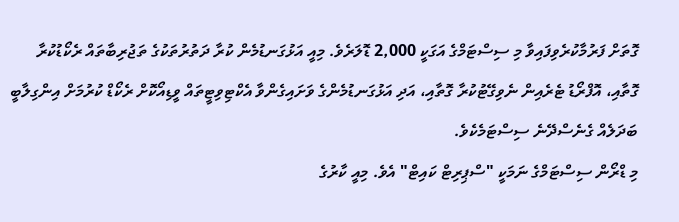ގޮތަށް ފަރުމާކުރެވިފައިވާ މި ސިސްޓަމްގެ އަގަކީ 2,000 ޑޮލަރެވެ. މިއީ އަޅުގަނޑުމެން ކުރާ ދަތުރުތަކުގެ ތަޖުރިބާތައް ރެކޯޑުކުރާ ގޮތާއި، އޮފްރޯޑު ޓެރެއިން ނެވިގޭޓުކުރާ ގޮތާއި، އަދި އަޅުގަނޑުމެންގެ ވަށައިގެންވާ އެކްޓިވިޓީތައް ވީޑިއޯކޮށް ރެކޯޑް ކުރުމަށް އިންގިލާބީ ބަދަލެއް ގެނެސްދޭނެ ސިސްޓަމެކެވެ.
މި ޑްރޯން ސިސްޓަމްގެ ނަމަކީ "ސްޕިރިޓް ކައިޓް" އެވެ. މިއީ ކާރުގެ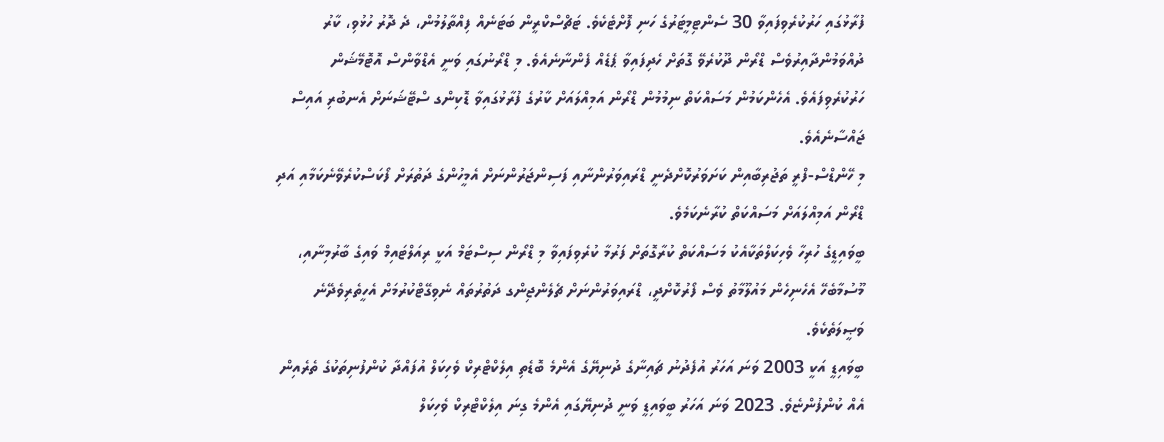ފުރާޅުގައި ހަރުކުރެވިފައިވާ 30 ސެންޓިމީޓަރުގެ ހަނި ފޮށްޓެކެވެ. ޓަޗްސްކްރީން ބަޓަނެއް ފިއްތާލުމުން، ދެ ދޮރު ހުޅުވި، ކާރު ދުއްވަމުންދާއިރުވެސް ޑްރޯން ދޫކުރެވޭ ގޮތަށް ހެދިފައިވާ ޕެޑެއް ފެންނާނެއެވެ. މި ޑްރޯނުގައި ވަނީ އެޑްވާންސް އޮޓޮމޭޝަން ހަރުކުރެވިފައެވެ. އެހެންކަމުން މަސައްކަތް ނިމުމުން ޑްރޯން އަމިއްލައަށް ކާރުގެ ފުރާޅުގައިވާ ޑޮކިންގ ސްޓޭޝަނަށް އެނބުރި އައިސް ޖައްސާނެއެވެ.
މި ހޭންޑްސް-ފްރީ ތަޖުރިބާއިން ކަށަވަރުކޮށްދެނީ ޑްރައިވަރުންނާއި ފަސިންޖަރުންނަށް އެމީހުންގެ ދަތުރަށް ފޯކަސްކުރެވޭނެކަމާއި އަދި ޑްރޯން އަމިއްލައަށް މަސައްކަތް ކުރާނެކަމެވެ.
ބީވައިޑީގެ ހުރިހާ ވެހިކަލްތަކާއެކު މަސައްކަތް ކުރާގޮތަށް ފަރުމާ ކުރެވިފައިވާ މި ޑްރޯން ސިސްޓަމް އަކީ ރިއަލްޓައިމް ވައިގެ ބާރުމިނާއި، މޫސުމާބެހޭ އެހެނިހެން މައުލޫމާތު ވެސް ފޯރުކޮށްދީ، ޑްރައިވަރުންނަށް ޗެލެންޖިންގ ދަތުރުތައް ނެވިގޭޓްކުރުމަށް އެހީތެރިވެދޭނެ ވަޞީލަތެކެވެ.
ބީވައިޑީ އަކީ 2003 ވަނަ އަހަރު އުފެދުނު ޗައިނާގެ ދުނިޔޭގެ އެންމެ ބޮޑެތި އިލެކްޓްރިކް ވެހިކަލް އުފައްދާ ކުންފުނިތަކުގެ ތެރެއިން އެއް ކުންފުންޏެވެ. 2023 ވަނަ އަހަރު ބީވައިޑީ ވަނީ ދުނިޔޭގައި އެންމެ ގިނަ އިލެކްޓްރިކް ވެހިކަލް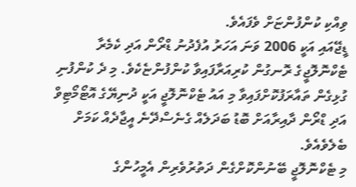ވިއްކި ކުންފުންޏަށް ވެފައެވެ.
ޑީޖޭއައި އަކީ 2006 ވަނަ އަހަރު އުފެދުނު ޑްރޯން އަދި ކެމެރާ ޓެކްނޮލޮޖީގެ ރޮނގުން ކުރިއަރާފައިވާ ކުންފުންޏެކެވެ. މި ދެ ކުންފުނި ގުޅިގެން ތައާރަފުކޮށްފައިވާ މި އައު ޓެކްނޮލޮޖީ އަކީ ދުނިޔޭގެ އޮޓޯމޯޓިވް އަދި ޑްރޯން ދާއިރާއަށް ބޮޑު ބަދަލެއް ގެނެސްދޭނެ އީޖާދެއް ކަމަށް ބެލެވެއެވެ.
މި ޓެކްނޮލޮޖީ ބޭނުންކޮށްގެން ދަތުރުވެރިން އެމީހުންގެ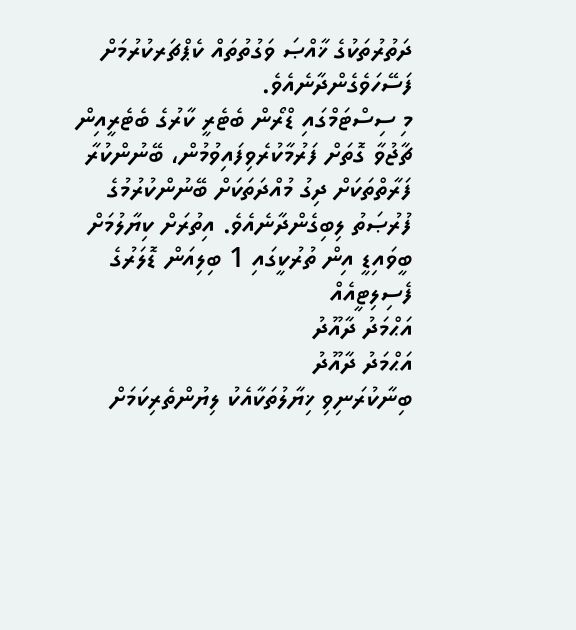ދަތުރުތަކުގެ ޚާއްޞަ ވަގުތުތައް ކެޕްޗަރކުރުމަށް ފަސޭހަވެގެންދާނެއެވެ.
މި ސިސްޓަމްގައި ޑްރޯން ބެޓެރީ ކާރުގެ ބެޓެރީއިން ޗާޖުވާ ގޮތަށް ފަރުމާކުރެވިފައިވުމުން، ބޭނުންކުރާ ފަރާތްތަކަށް ދިގު މުއްދަތަކަށް ބޭނުންކުރުމުގެ ފުރުޞަތު ލިބިގެންދާނެއެވެ. އިތުރަށް ކިޔާލުމަށް
ބީވައިޑީ އިން ތުރުކީގައި 1 ބިލިއަން ޑޮލަރުގެ ފެސިލިޓީއެއް
އަޙްމަދު ދާއޫދު
އަޙްމަދު ދާއޫދު
ބިނާކުރަނިވި ޚިޔާލުތަކާއެކު ލިޔުންތެރިކަމަށް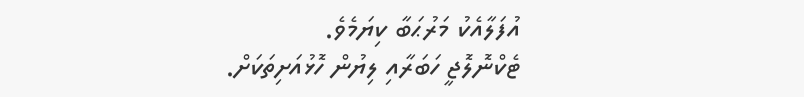އުފަލާއެކު މަރުޙަބާ ކިޔަމެވެ.
ޓެކްނޮލޮޖީ ހަބަރާއި ލިޔުން ހޮޅުއަށިތަކަށް.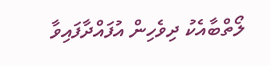ލޯތްބާއެކު ދިވެހިން އުފައްދާފައިވާ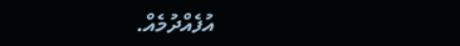އުފެއްދުމެއް.